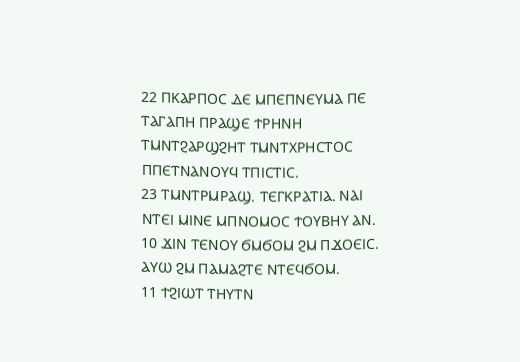22 ⲠⲔⲀⲢⲠⲞⲤ ⲆⲈ ⲘⲠⲈⲠⲚⲈⲨⲘⲀ ⲠⲈ ⲦⲀⲄⲀⲠⲎ ⲠⲢⲀϢⲈ ϮⲢⲎⲚⲎ ⲦⲘⲚⲦϨⲀⲢϢϨⲎⲦ ⲦⲘⲚⲦⲬⲢⲎⲤⲦⲞⲤ ⲠⲠⲈⲦⲚⲀⲚⲞⲨϤ ⲦⲠⲒⲤⲦⲒⲤ.
23 ⲦⲘⲚⲦⲢⲘⲢⲀϢ. ⲦⲈⲄⲔⲢⲀⲦⲒⲀ. ⲚⲀⲒ ⲚⲦⲈⲒ ⲘⲒⲚⲈ ⲘⲠⲚⲞⲘⲞⲤ ϮⲞⲨⲂⲎⲨ ⲀⲚ.
10 ϪⲒⲚ ⲦⲈⲚⲞⲨ ϬⲘϬⲞⲘ ϨⲘ ⲠϪⲞⲈⲒⲤ. ⲀⲨⲰ ϨⲘ ⲠⲀⲘⲀϨⲦⲈ ⲚⲦⲈϤϬⲞⲘ.
11 ϮϨⲒⲰⲦ ⲦⲎⲨⲦⲚ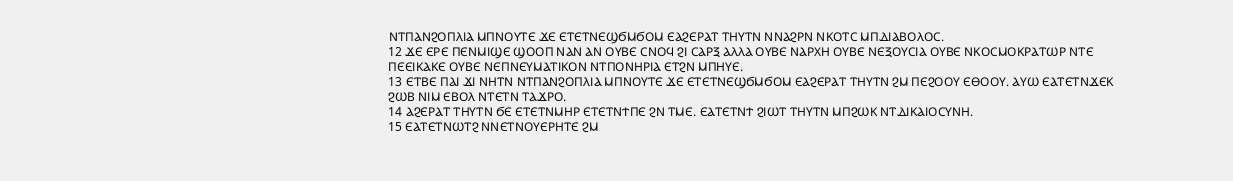ⲚⲦⲠⲀⲚϨⲞⲠⲖⲒⲀ ⲘⲠⲚⲞⲨⲦⲈ ϪⲈ ⲈⲦⲈⲦⲚⲈϢϬⲘϬⲞⲘ ⲈⲀϨⲈⲢⲀⲦ ⲦⲎⲨⲦⲚ ⲚⲚⲀϨⲢⲚ ⲚⲔⲞⲦⲤ ⲘⲠⲆⲒⲀⲂⲞⲖⲞⲤ.
12 ϪⲈ ⲈⲢⲈ ⲠⲈⲚⲘⲒϢⲈ ϢⲞⲞⲠ ⲚⲀⲚ ⲀⲚ ⲞⲨⲂⲈ ⲤⲚⲞϤ ϨⲒ ⲤⲀⲢⲜ ⲀⲖⲖⲀ ⲞⲨⲂⲈ ⲚⲀⲢⲬⲎ ⲞⲨⲂⲈ ⲚⲈⲜⲞⲨⲤⲒⲀ ⲞⲨⲂⲈ ⲚⲔⲞⲤⲘⲞⲔⲢⲀⲦⲰⲢ ⲚⲦⲈ ⲠⲈⲈⲒⲔⲀⲔⲈ ⲞⲨⲂⲈ ⲚⲈⲠⲚⲈⲨⲘⲀⲦⲒⲔⲞⲚ ⲚⲦⲠⲞⲚⲎⲢⲒⲀ ⲈⲦϨⲚ ⲘⲠⲎⲨⲈ.
13 ⲈⲦⲂⲈ ⲠⲀⲒ ϪⲒ ⲚⲎⲦⲚ ⲚⲦⲠⲀⲚϨⲞⲠⲖⲒⲀ ⲘⲠⲚⲞⲨⲦⲈ ϪⲈ ⲈⲦⲈⲦⲚⲈϢϬⲘϬⲞⲘ ⲈⲀϨⲈⲢⲀⲦ ⲦⲎⲨⲦⲚ ϨⲘ ⲠⲈϨⲞⲞⲨ ⲈⲐⲞⲞⲨ. ⲀⲨⲰ ⲈⲀⲦⲈⲦⲚϪⲈⲔ ϨⲰⲂ ⲚⲒⲘ ⲈⲂⲞⲖ ⲚⲦⲈⲦⲚ ⲦⲀϪⲢⲞ.
14 ⲀϨⲈⲢⲀⲦ ⲦⲎⲨⲦⲚ ϬⲈ ⲈⲦⲈⲦⲚⲘⲎⲢ ⲈⲦⲈⲦⲚϮⲠⲈ ϨⲚ ⲦⲘⲈ. ⲈⲀⲦⲈⲦⲚϮ ϨⲒⲰⲦ ⲦⲎⲨⲦⲚ ⲘⲠϨⲰⲔ ⲚⲦⲆⲒⲔⲀⲒⲞⲤⲨⲚⲎ.
15 ⲈⲀⲦⲈⲦⲚⲰⲦϨ ⲚⲚⲈⲦⲚⲞⲨⲈⲢⲎⲦⲈ ϨⲘ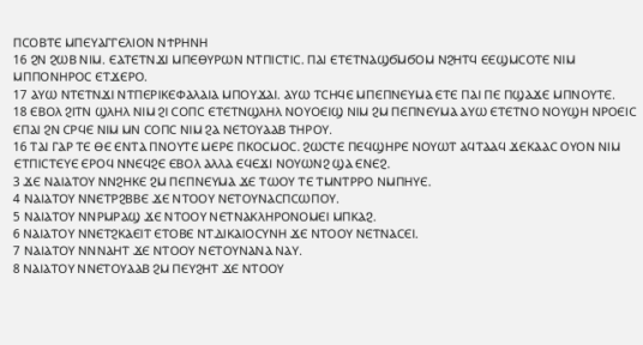ⲠⲤⲞⲂⲦⲈ ⲘⲠⲈⲨⲀⲄⲄⲈⲖⲒⲞⲚ ⲚϮⲢⲎⲚⲎ
16 ϨⲚ ϨⲰⲂ ⲚⲒⲘ. ⲈⲀⲦⲈⲦⲚϪⲒ ⲘⲠⲈⲐⲨⲢⲰⲚ ⲚⲦⲠⲒⲤⲦⲒⲤ. ⲠⲀⲒ ⲈⲦⲈⲦⲚⲀϢϬⲘϬⲞⲘ ⲚϨⲎⲦϤ ⲈⲈϢⲘⲤⲞⲦⲈ ⲚⲒⲘ ⲘⲠⲠⲞⲚⲎⲢⲞⲤ ⲈⲦϪⲈⲢⲞ.
17 ⲀⲨⲰ ⲚⲦⲈⲦⲚϪⲒ ⲚⲦⲠⲈⲢⲒⲔⲈⲪⲀⲖⲀⲒⲀ ⲘⲠⲞⲨϪⲀⲒ. ⲀⲨⲰ ⲦⲤⲎϤⲈ ⲘⲠⲈⲠⲚⲈⲨⲘⲀ ⲈⲦⲈ ⲠⲀⲒ ⲠⲈ ⲠϢⲀϪⲈ ⲘⲠⲚⲞⲨⲦⲈ.
18 ⲈⲂⲞⲖ ϨⲒⲦⲚ ϢⲖⲎⲖ ⲚⲒⲘ ϨⲒ ⲤⲞⲠⲤ ⲈⲦⲈⲦⲚϢⲖⲎⲖ ⲚⲞⲨⲞⲈⲒϢ ⲚⲒⲘ ϨⲘ ⲠⲈⲠⲚⲈⲨⲘⲀ ⲀⲨⲰ ⲈⲦⲈⲦⲚⲞ ⲚⲞⲨϢⲎ ⲚⲢⲞⲈⲒⲤ ⲈⲠⲀⲒ ϨⲚ ⲤⲢϤⲈ ⲚⲒⲘ ⲘⲚ ⲤⲞⲠⲤ ⲚⲒⲘ ϨⲀ ⲚⲈⲦⲞⲨⲀⲀⲂ ⲦⲎⲢⲞⲨ.
16 ⲦⲀⲒ ⲄⲀⲢ ⲦⲈ ⲐⲈ ⲈⲚⲦⲀ ⲠⲚⲞⲨⲦⲈ ⲘⲈⲢⲈ ⲠⲔⲞⲤⲘⲞⲤ. ϨⲰⲤⲦⲈ ⲠⲈϤϢⲎⲢⲈ ⲚⲞⲨⲰⲦ ⲀϤⲦⲀⲀϤ ϪⲈⲔⲀⲀⲤ ⲞⲨⲞⲚ ⲚⲒⲘ ⲈⲦⲠⲒⲤⲦⲈⲨⲈ ⲈⲢⲞϤ ⲚⲚⲈϤϨⲈ ⲈⲂⲞⲖ ⲀⲖⲖⲀ ⲈϤⲈϪⲒ ⲚⲞⲨⲰⲚϨ ϢⲀ ⲈⲚⲈϨ.
3 ϪⲈ ⲚⲀⲒⲀⲦⲞⲨ ⲚⲚϨⲎⲔⲈ ϨⲘ ⲠⲈⲠⲚⲈⲨⲘⲀ ϪⲈ ⲦⲰⲞⲨ ⲦⲈ ⲦⲘⲚⲦⲢⲢⲞ ⲚⲘⲠⲎⲨⲈ.
4 ⲚⲀⲒⲀⲦⲞⲨ ⲚⲚⲈⲦⲢϨⲂⲂⲈ ϪⲈ ⲚⲦⲞⲞⲨ ⲚⲈⲦⲞⲨⲚⲀⲤⲠⲤⲰⲠⲞⲨ.
5 ⲚⲀⲒⲀⲦⲞⲨ ⲚⲚⲢⲘⲢⲀϢ ϪⲈ ⲚⲦⲞⲞⲨ ⲚⲈⲦⲚⲀⲔⲖⲎⲢⲞⲚⲞⲘⲈⲒ ⲘⲠⲔⲀϨ.
6 ⲚⲀⲒⲀⲦⲞⲨ ⲚⲚⲈⲦϨⲔⲀⲈⲒⲦ ⲈⲦⲞⲂⲈ ⲚⲦⲆⲒⲔⲀⲒⲞⲤⲨⲚⲎ ϪⲈ ⲚⲦⲞⲞⲨ ⲚⲈⲦⲚⲀⲤⲈⲒ.
7 ⲚⲀⲒⲀⲦⲞⲨ ⲚⲚⲚⲀⲎⲦ ϪⲈ ⲚⲦⲞⲞⲨ ⲚⲈⲦⲞⲨⲚⲀⲚⲀ ⲚⲀⲨ.
8 ⲚⲀⲒⲀⲦⲞⲨ ⲚⲚⲈⲦⲞⲨⲀⲀⲂ ϨⲘ ⲠⲈⲨϨⲎⲦ ϪⲈ ⲚⲦⲞⲞⲨ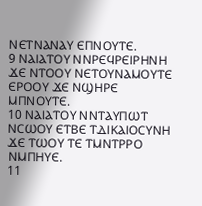ⲚⲈⲦⲚⲀⲚⲀⲨ ⲈⲠⲚⲞⲨⲦⲈ.
9 ⲚⲀⲒⲀⲦⲞⲨ ⲚⲚⲢⲈϤⲢⲈⲒⲢⲎⲚⲎ ϪⲈ ⲚⲦⲞⲞⲨ ⲚⲈⲦⲞⲨⲚⲀⲘⲞⲨⲦⲈ ⲈⲢⲞⲞⲨ ϪⲈ ⲚϢⲎⲢⲈ ⲘⲠⲚⲞⲨⲦⲈ.
10 ⲚⲀⲒⲀⲦⲞⲨ ⲚⲚⲦⲀⲨⲠⲰⲦ ⲚⲤⲰⲞⲨ ⲈⲦⲂⲈ ⲦⲆⲒⲔⲀⲒⲞⲤⲨⲚⲎ ϪⲈ ⲦⲰⲞⲨ ⲦⲈ ⲦⲘⲚⲦⲢⲢⲞ ⲚⲘⲠⲎⲨⲈ.
11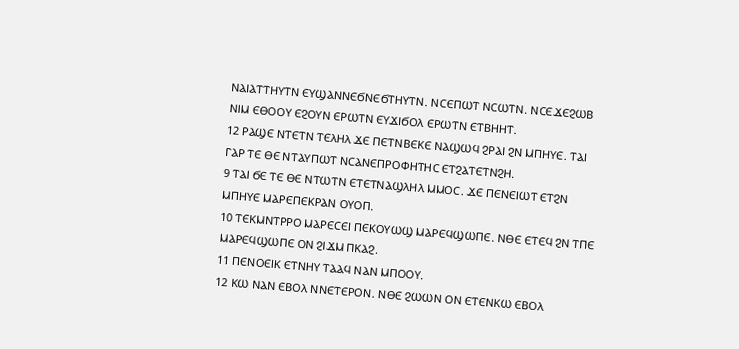ⲚⲀⲒⲀⲦⲦⲎⲨⲦⲚ ⲈⲨϢⲀⲚⲚⲈϬⲚⲈϬⲦⲎⲨⲦⲚ. ⲚⲤⲈⲠⲰⲦ ⲚⲤⲰⲦⲚ. ⲚⲤⲈϪⲈϨⲰⲂ ⲚⲒⲘ ⲈⲐⲞⲞⲨ ⲈϨⲞⲨⲚ ⲈⲢⲰⲦⲚ ⲈⲨϪⲒϬⲞⲖ ⲈⲢⲰⲦⲚ ⲈⲦⲂⲎⲎⲦ.
12 ⲢⲀϢⲈ ⲚⲦⲈⲦⲚ ⲦⲈⲖⲎⲖ ϪⲈ ⲠⲈⲦⲚⲂⲈⲔⲈ ⲚⲀϢⲰϤ ϨⲢⲀⲒ ϨⲚ ⲘⲠⲎⲨⲈ. ⲦⲀⲒ ⲄⲀⲢ ⲦⲈ ⲐⲈ ⲚⲦⲀⲨⲠⲰⲦ ⲚⲤⲀⲚⲈⲠⲢⲞⲪⲎⲦⲎⲤ ⲈⲦϨⲀⲦⲈⲦⲚϨⲎ.
9 ⲦⲀⲒ ϬⲈ ⲦⲈ ⲐⲈ ⲚⲦⲰⲦⲚ ⲈⲦⲈⲦⲚⲀϢⲖⲎⲖ ⲘⲘⲞⲤ. ϪⲈ ⲠⲈⲚⲈⲒⲰⲦ ⲈⲦϨⲚ ⲘⲠⲎⲨⲈ ⲘⲀⲢⲈⲠⲈⲔⲢⲀⲚ ⲞⲨⲞⲠ.
10 ⲦⲈⲔⲘⲚⲦⲢⲢⲞ ⲘⲀⲢⲈⲤⲈⲒ ⲠⲈⲔⲞⲨⲰϢ ⲘⲀⲢⲈϤϢⲰⲠⲈ. ⲚⲐⲈ ⲈⲦⲈϤ ϨⲚ ⲦⲠⲈ ⲘⲀⲢⲈϤϢⲰⲠⲈ ⲞⲚ ϨⲒϪⲘ ⲠⲔⲀϨ.
11 ⲠⲈⲚⲞⲈⲒⲔ ⲈⲦⲚⲎⲨ ⲦⲀⲀϤ ⲚⲀⲚ ⲘⲠⲞⲞⲨ.
12 ⲔⲰ ⲚⲀⲚ ⲈⲂⲞⲖ ⲚⲚⲈⲦⲈⲢⲞⲚ. ⲚⲐⲈ ϨⲰⲰⲚ ⲞⲚ ⲈⲦⲈⲚⲔⲰ ⲈⲂⲞⲖ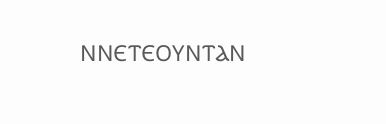ⲚⲚⲈⲦⲈⲞⲨⲚⲦⲀⲚ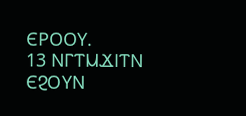ⲈⲢⲞⲞⲨ.
13 ⲚⲄⲦⲘϪⲒⲦⲚ ⲈϨⲞⲨⲚ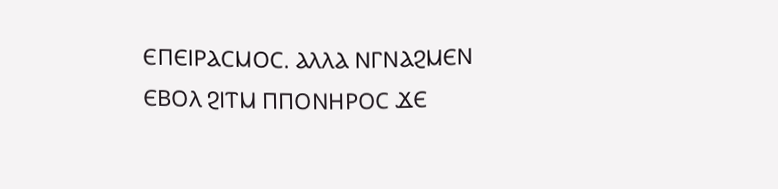ⲈⲠⲈⲒⲢⲀⲤⲘⲞⲤ. ⲀⲖⲖⲀ ⲚⲄⲚⲀϨⲘⲈⲚ ⲈⲂⲞⲖ ϨⲒⲦⲘ ⲠⲠⲞⲚⲎⲢⲞⲤ ϪⲈ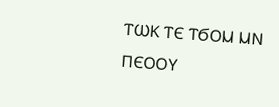ⲦⲰⲔ ⲦⲈ ⲦϬⲞⲘ ⲘⲚ ⲠⲈⲞⲞⲨ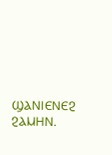ϢⲀⲚⲒⲈⲚⲈϨ ϨⲀⲘⲎⲚ.